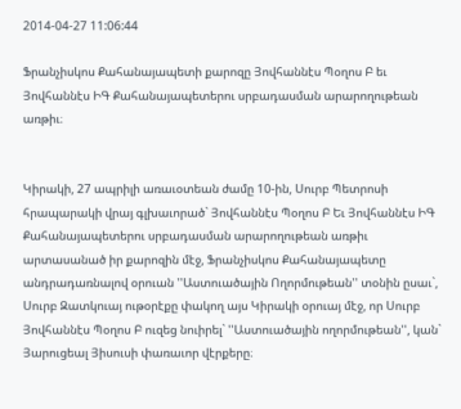2014-04-27 11:06:44

Ֆրանչիսկոս Քահանայապետի քարոզը Յովհաննէս Պօղոս Բ եւ Յովհաննէս ԻԳ Քահանայապետերու սրբադասման արարողութեան առթիւ։


Կիրակի, 27 ապրիլի առաւօտեան ժամը 10-ին, Սուրբ Պետրոսի հրապարակի վրայ գլխաւորած` Յովհաննէս Պօղոս Բ Եւ Յովհաննէս ԻԳ Քահանայապետերու սրբադասման արարողութեան առթիւ արտասանած իր քարոզին մէջ, Ֆրանչիսկոս Քահանայապետը անդրադառնալով օրուան ''Աստուածային Ողորմութեան'' տօնին ըսաւ`, Սուրբ Զատկուայ ութօրէքը փակող այս Կիրակի օրուայ մէջ, որ Սուրբ Յովհաննէս Պօղոս Բ ուզեց նուիրել` ''Աստուածային ողորմութեան'', կան` Յարուցեալ Յիսուսի փառաւոր վէրքերը։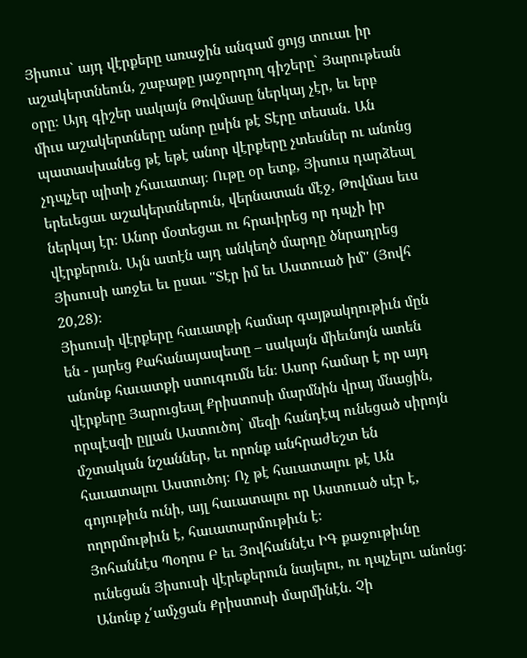Յիսուս` այդ վէրքերը առաջին անգամ ցոյց տուաւ իր աշակերտնեուն, շաբաթը յաջորդող գիշերը` Յարութեան օրը։ Այդ գիշեր սակայն Թովմասը ներկայ չէր, եւ երբ միւս աշակերտները անոր ըսին թէ Տէրը տեսան. Ան պատասխանեց թէ եթէ անոր վէրքերը չտեսներ ու անոնց չդպչեր պիտի չհաւատայ։ Ութը օր ետք, Յիսուս դարձեալ երեւեցաւ աշակերտներուն, վերնատան մէջ, Թովմաս եւս ներկայ էր։ Անոր մօտեցաւ ու հրաւիրեց որ դպչի իր վէրքերուն. Այն ատէն այդ անկեղծ մարդը ծնրադրեց Յիսուսի առջեւ եւ ըսաւ ''Տէր իմ եւ Աստուած իմ'' (Յովհ 20,28)։
Յիսուսի վէրքերը հաւատքի համար գայթակղութիւն մըն են - յարեց Քահանայապետը – սակայն միեւնոյն ատեն անոնք հաւատքի ստուգումն են։ Ասոր համար է որ այդ վէրքերը Յարուցեալ Քրիստոսի մարմնին վրայ մնացին, որպէսզի ըլլան Աստուծոյ` մեզի հանդէպ ունեցած սիրոյն մշտական նշաններ, եւ որոնք անհրաժեշտ են հաւատալու Աստուծոյ։ Ոչ թէ հաւատալու թէ Ան գոյութիւն ունի, այլ հաւատալու որ Աստուած սէր է, ողորմութիւն է, հաւատարմութիւն է։
Յոհաննէս Պօղոս Բ եւ Յովհաննէս ԻԳ քաջութիւնը ունեցան Յիսուսի վէրեքերուն նայելու, ու դպչելու անոնց։ Անոնք չ՛ամչցան Քրիստոսի մարմինէն. Չի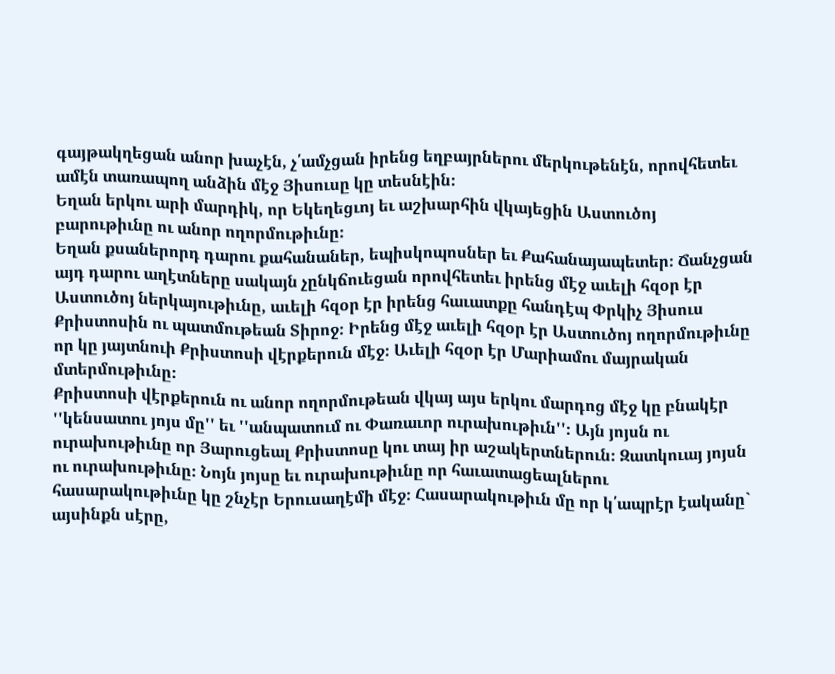գայթակղեցան անոր խաչէն, չ՛ամչցան իրենց եղբայրներու մերկութենէն, որովհետեւ ամէն տառապող անձին մէջ Յիսուսը կը տեսնէին։
Եղան երկու արի մարդիկ, որ Եկեղեցւոյ եւ աշխարհին վկայեցին Աստուծոյ բարութիւնը ու անոր ողորմութիւնը։
Եղան քսաներորդ դարու քահանաներ, եպիսկոպոսներ եւ Քահանայապետեր։ Ճանչցան այդ դարու աղէտները սակայն չընկճուեցան որովհետեւ իրենց մէջ աւելի հզօր էր Աստուծոյ ներկայութիւնը, աւելի հզօր էր իրենց հաւատքը հանդէպ Փրկիչ Յիսուս Քրիստոսին ու պատմութեան Տիրոջ։ Իրենց մէջ աւելի հզօր էր Աստուծոյ ողորմութիւնը որ կը յայտնուի Քրիստոսի վէրքերուն մէջ։ Աւելի հզօր էր Մարիամու մայրական մտերմութիւնը։
Քրիստոսի վէրքերուն ու անոր ողորմութեան վկայ այս երկու մարդոց մէջ կը բնակէր ''կենսատու յոյս մը'' եւ ''անպատում ու Փառաւոր ուրախութիւն''։ Այն յոյսն ու ուրախութիւնը որ Յարուցեալ Քրիստոսը կու տայ իր աշակերտներուն։ Զատկուայ յոյսն ու ուրախութիւնը։ Նոյն յոյսը եւ ուրախութիւնը որ հաւատացեալներու հասարակութիւնը կը շնչէր Երուսաղէմի մէջ։ Հասարակութիւն մը որ կ՛ապրէր էականը` այսինքն սէրը,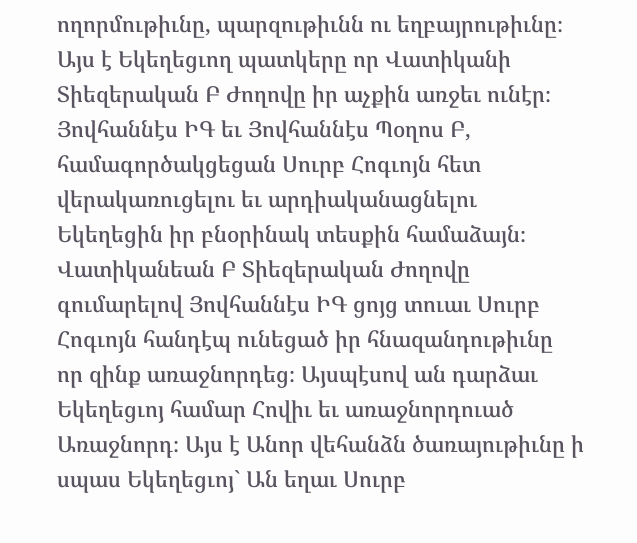ողորմութիւնը, պարզութիւնն ու եղբայրութիւնը։
Այս է Եկեղեցւող պատկերը որ Վատիկանի Տիեզերական Բ Ժողովը իր աչքին առջեւ ունէր։ Յովհաննէս ԻԳ եւ Յովհաննէս Պօղոս Բ, համագործակցեցան Սուրբ Հոգւոյն հետ վերակառուցելու եւ արդիականացնելու Եկեղեցին իր բնօրինակ տեսքին համաձայն։
Վատիկանեան Բ Տիեզերական Ժողովը գումարելով Յովհաննէս ԻԳ ցոյց տուաւ Սուրբ Հոգւոյն հանդէպ ունեցած իր հնազանդութիւնը որ զինք առաջնորդեց։ Այսպէսով ան դարձաւ Եկեղեցւոյ համար Հովիւ եւ առաջնորդուած Առաջնորդ։ Այս է Անոր վեհանձն ծառայութիւնը ի սպաս Եկեղեցւոյ` Ան եղաւ Սուրբ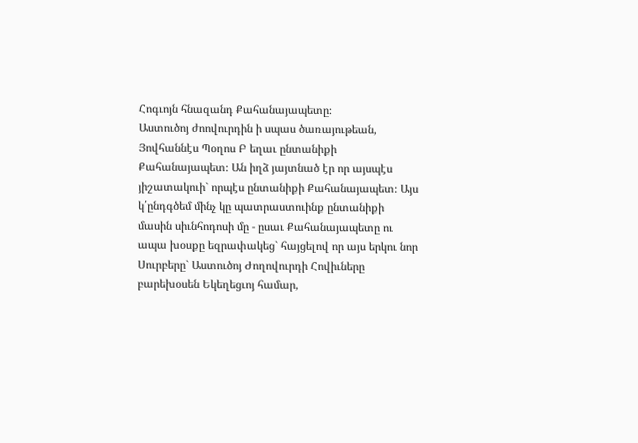Հոգւոյն հնազանդ Քահանայապետը։
Աստուծոյ ժոովուրդին ի սպաս ծառայութեան, Յովհաննէս Պօղոս Բ եղաւ ընտանիքի Քահանայապետ։ Ան իղձ յայտնած էր որ այսպէս յիշատակուի` որպէս ընտանիքի Քահանայապետ։ Այս կ՛ընդգծեմ մինչ կը պատրաստուինք ընտանիքի մասին սիւնհոդոսի մը - ըսաւ Քահանայապետը ու ապա խօսքը եզրափակեց` հայցելով որ այս երկու նոր Սուրբերը` Աստուծոյ Ժողովուրդի Հովիւները բարեխօսեն Եկեղեցւոյ համար,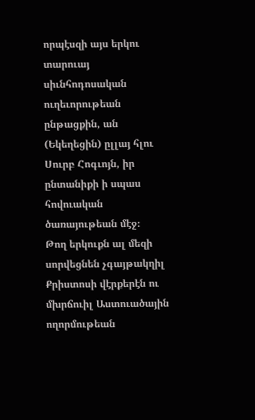որպէսզի այս երկու տարուայ սիւնհոդոսական ուղեւորութեան ընթացքին, ան (Եկեղեցին) ըլլայ հլու Սուրբ Հոգւոյն, իր ընտանիքի ի սպաս հովուական ծառայութեան մէջ։
Թող երկուքն ալ մեզի սորվեցնեն չգայթակղիլ Քրիստոսի վէրքերէն ու մխրճուիլ Աստուածային ողորմութեան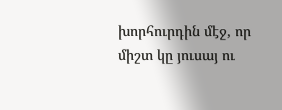խորհուրդին մէջ, որ միշտ կը յուսայ ու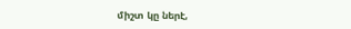միշտ կը ներէ,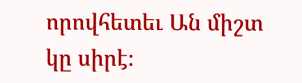որովհետեւ Ան միշտ կը սիրէ։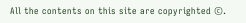All the contents on this site are copyrighted ©.